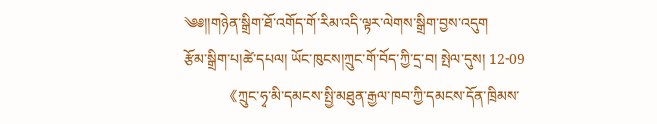༄༅།།གཉེན་སྒྲིག་ཐོ་འགོད་གོ་རིམ་འདི་ལྟར་ལེགས་སྒྲིག་བྱས་འདུག
རྩོམ་སྒྲིག་པ།ཚེ་དཔལ། ཡོང་ཁུངས།ཀྲུང་གོ་བོད་ཀྱི་དྲ་བ། སྤེལ་དུས། 12-09
          《ཀྲུང་ཧྭ་མི་དམངས་སྤྱི་མཐུན་རྒྱལ་ཁབ་ཀྱི་དམངས་དོན་ཁྲིམས་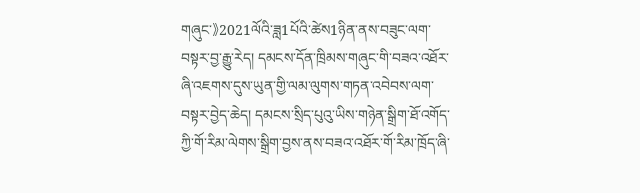གཞུང་》2021ལོའི་ཟླ1པོའི་ཚེས1ཉིན་ནས་བཟུང་ལག་བསྟར་བྱ་རྒྱུ་རེད། དམངས་དོན་ཁྲིམས་གཞུང་གི་བཟའ་འཐོར་ཞི་འཇགས་དུས་ཡུན་གྱི་ལམ་ལུགས་གཏན་འབེབས་ལག་བསྟར་བྱེད་ཆེད། དམངས་སྲིད་པུའུ་ཡིས་གཉེན་སྒྲིག་ཐོ་འགོད་ཀྱི་གོ་རིམ་ལེགས་སྒྲིག་བྱས་ནས་བཟའ་འཐོར་གོ་རིམ་ཁྲོད་ཞི་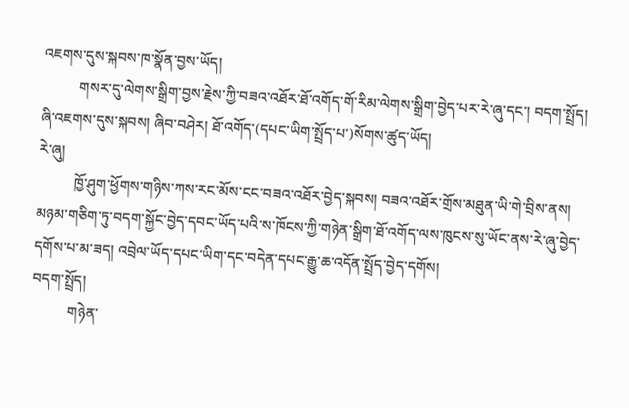འཇགས་དུས་སྐབས་ཁ་སྣོན་བྱས་ཡོད།
          གསར་དུ་ལེགས་སྒྲིག་བྱས་རྗེས་ཀྱི་བཟའ་འཐོར་ཐོ་འགོད་གོ་རིམ་ལེགས་སྒྲིག་བྱེད་པར་རེ་ཞུ་དང་། བདག་སྤྲོད། ཞི་འཇགས་དུས་སྐབས། ཞིབ་བཤེར། ཐོ་འགོད་(དཔང་ཡིག་སྤྲོད་པ་)སོགས་ཚུད་ཡོད།
རེ་ཞུ།
          ཁྱོ་ཤུག་ཕྱོགས་གཉིས་ཀས་རང་མོས་ངང་བཟའ་འཐོར་བྱེད་སྐབས། བཟའ་འཐོར་གྲོས་མཐུན་ཡི་གེ་བྲིས་ནས། མཉམ་གཅིག་ཏུ་བདག་སྐྱོང་བྱེད་དབང་ཡོད་པའི་ས་ཁོངས་ཀྱི་གཉེན་སྒྲིག་ཐོ་འགོད་ལས་ཁུངས་སུ་ཡོང་ནས་རེ་ཞུ་བྱེད་དགོས་པ་མ་ཟད། འབྲེལ་ཡོད་དཔང་ཡིག་དང་བདེན་དཔང་རྒྱུ་ཆ་འདོན་སྤྲོད་བྱེད་དགོས།
བདག་སྤྲོད།
          གཉེན་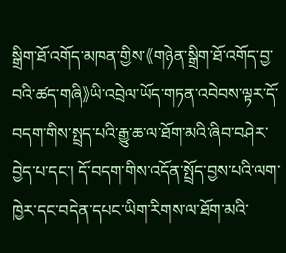སྒྲིག་ཐོ་འགོད་མཁན་གྱིས་《གཉེན་སྒྲིག་ཐོ་འགོད་བྱ་བའི་ཚད་གཞི》ཡི་འབྲེལ་ཡོད་གཏན་འབེབས་ལྟར་དོ་བདག་གིས་སྤྲད་པའི་རྒྱུ་ཆ་ལ་ཐོག་མའི་ཞིབ་བཤེར་བྱེད་པ་དང་། དོ་བདག་གིས་འདོན་སྤྲོད་བྱས་པའི་ལག་ཁྱེར་དང་བདེན་དཔང་ཡིག་རིགས་ལ་ཐོག་མའི་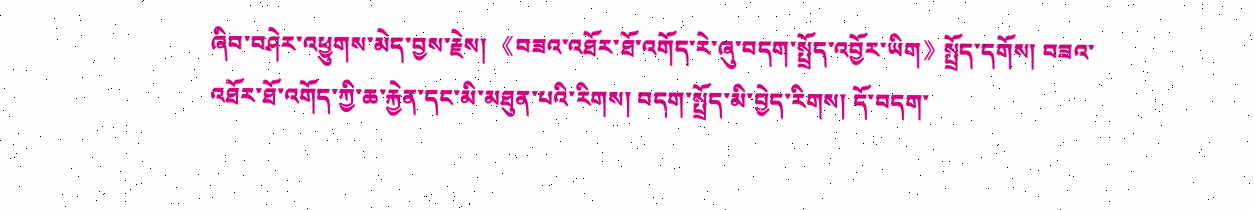ཞིབ་བཤེར་འཕྱུགས་མེད་བྱས་རྗེས། 《བཟའ་འཐོར་ཐོ་འགོད་རེ་ཞུ་བདག་སྤྲོད་འབྱོར་ཡིག》སྤྲོད་དགོས། བཟའ་འཐོར་ཐོ་འགོད་ཀྱི་ཆ་རྐྱེན་དང་མི་མཐུན་པའི་རིགས། བདག་སྤྲོད་མི་བྱེད་རིགས། དོ་བདག་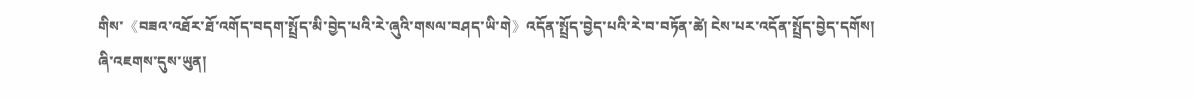གིས་《བཟའ་འཐོར་ཐོ་འགོད་བདག་སྤྲོད་མི་བྱེད་པའི་རེ་ཞུའི་གསལ་བཤད་ཡི་གེ》འདོན་སྤྲོད་བྱེད་པའི་རེ་བ་བཏོན་ཚེ། ངེས་པར་འདོན་སྤྲོད་བྱེད་དགོས།
ཞི་འཇགས་དུས་ཡུན།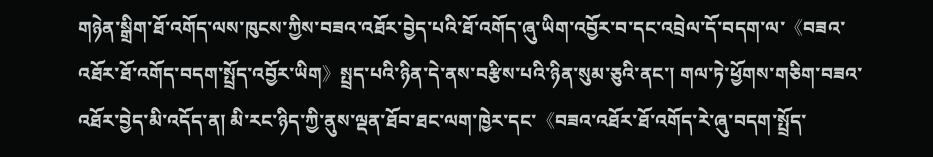གཉེན་སྒྲིག་ཐོ་འགོད་ལས་ཁུངས་ཀྱིས་བཟའ་འཐོར་བྱེད་པའི་ཐོ་འགོད་ཞུ་ཡིག་འབྱོར་བ་དང་འབྲེལ་དོ་བདག་ལ་《བཟའ་འཐོར་ཐོ་འགོད་བདག་སྤྲོད་འབྱོར་ཡིག》སྤྲད་པའི་ཉིན་དེ་ནས་བརྩིས་པའི་ཉིན་སུམ་ཅུའི་ནང་། གལ་ཏེ་ཕྱོགས་གཅིག་བཟའ་འཐོར་བྱེད་མི་འདོད་ན། མི་རང་ཉིད་ཀྱི་ནུས་ལྡན་ཐོབ་ཐང་ལག་ཁྱེར་དང་《བཟའ་འཐོར་ཐོ་འགོད་རེ་ཞུ་བདག་སྤྲོད་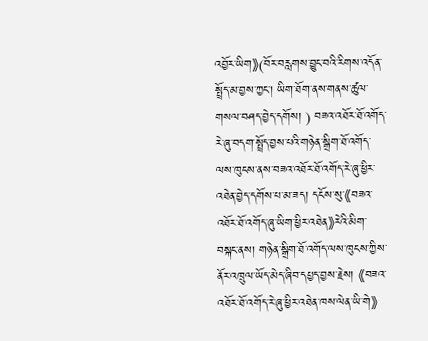འབྱོར་ཡིག》(བོར་བརླགས་བྱུང་བའི་རིགས་འདོན་སྤྲོད་མ་བྱས་ཀྱང་། ཡིག་ཐོག་ནས་གནས་ཚུལ་གསལ་བཤད་བྱེད་དགོས། ) བཟའ་འཐོར་ཐོ་འགོད་རེ་ཞུ་བདག་སྤྲོད་བྱས་པའི་གཉེན་སྒྲིག་ཐོ་འགོད་ལས་ཁུངས་ནས་བཟའ་འཐོར་ཐོ་འགོད་རེ་ཞུ་ཕྱིར་འཐེན་བྱེད་དགོས་པ་མ་ཟད། དངོས་སུ་《བཟའ་འཐོར་ཐོ་འགོད་ཞུ་ཡིག་ཕྱིར་འཐེན》རེའི་མིག་བསྐང་ནས། གཉེན་སྒྲིག་ཐོ་འགོད་ལས་ཁུངས་ཀྱིས་ནོར་འཁྲུལ་ཡོད་མེད་ཞིབ་དཔྱད་བྱས་རྗེས། 《བཟའ་འཐོར་ཐོ་འགོད་རེ་ཞུ་ཕྱིར་འཐེན་ཁས་ལེན་ཡི་གེ》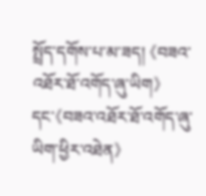སྤྲོད་དགོས་པ་མ་ཟད། 《བཟའ་འཐོར་ཐོ་འགོད་ཞུ་ཡིག》དང་《བཟའ་འཐོར་ཐོ་འགོད་ཞུ་ཡིག་ཕྱིར་འཐེན》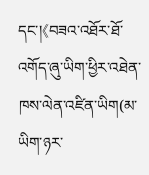དང་།《བཟའ་འཐོར་ཐོ་འགོད་ཞུ་ཡིག་ཕྱིར་འཐེན་ཁས་ལེན་འཛིན་ཡིག(མ་ཡིག་ཉར་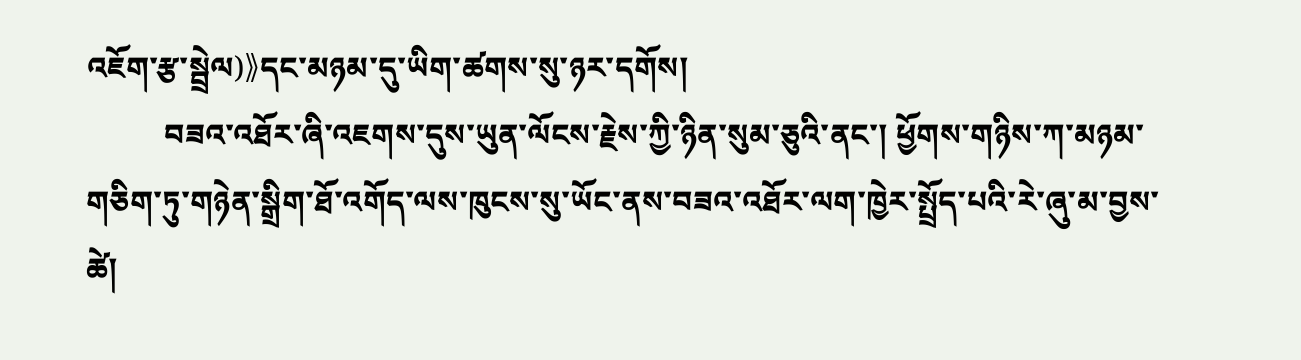འཇོག་རྩ་སྦྲེལ)》དང་མཉམ་དུ་ཡིག་ཚགས་སུ་ཉར་དགོས།
          བཟའ་འཐོར་ཞི་འཇགས་དུས་ཡུན་ལོངས་རྗེས་ཀྱི་ཉིན་སུམ་ཅུའི་ནང་། ཕྱོགས་གཉིས་ཀ་མཉམ་གཅིག་ཏུ་གཉེན་སྒྲིག་ཐོ་འགོད་ལས་ཁུངས་སུ་ཡོང་ནས་བཟའ་འཐོར་ལག་ཁྱེར་སྤྲོད་པའི་རེ་ཞུ་མ་བྱས་ཚེ།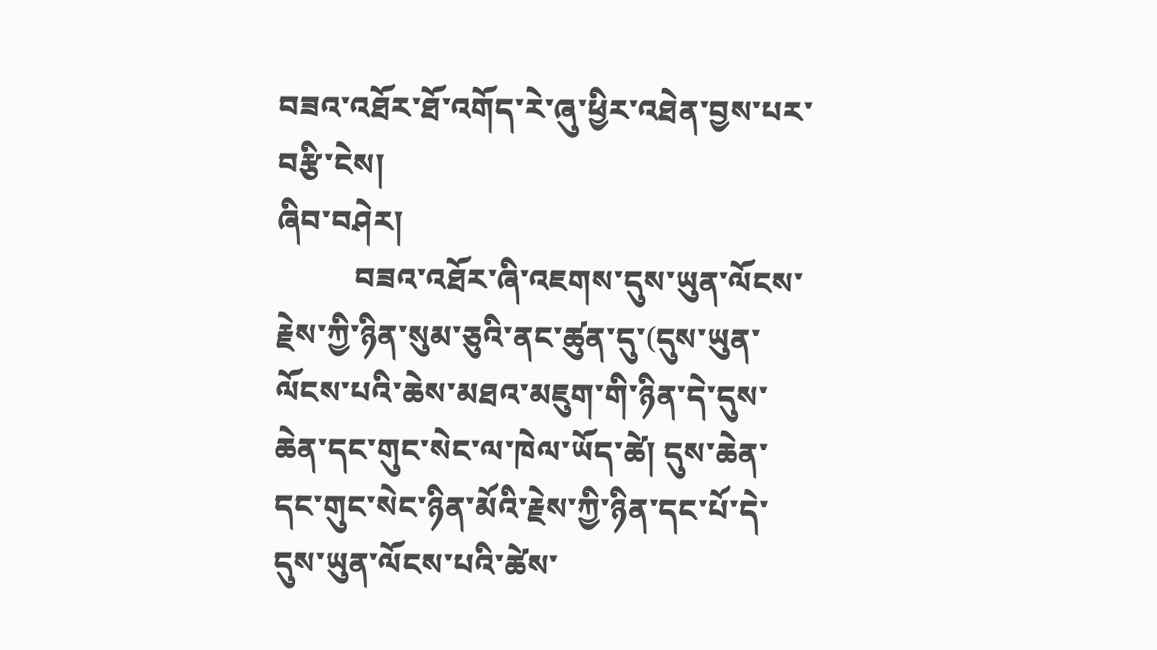བཟའ་འཐོར་ཐོ་འགོད་རེ་ཞུ་ཕྱིར་འཐེན་བྱས་པར་བརྩི་ངེས།
ཞིབ་བཤེར།
          བཟའ་འཐོར་ཞི་འཇགས་དུས་ཡུན་ལོངས་རྗེས་ཀྱི་ཉིན་སུམ་ཅུའི་ནང་ཚུན་དུ་(དུས་ཡུན་ལོངས་པའི་ཆེས་མཐའ་མཇུག་གི་ཉིན་དེ་དུས་ཆེན་དང་གུང་སེང་ལ་ཁེལ་ཡོད་ཚེ། དུས་ཆེན་དང་གུང་སེང་ཉིན་མོའི་རྗེས་ཀྱི་ཉིན་དང་པོ་དེ་དུས་ཡུན་ལོངས་པའི་ཚེས་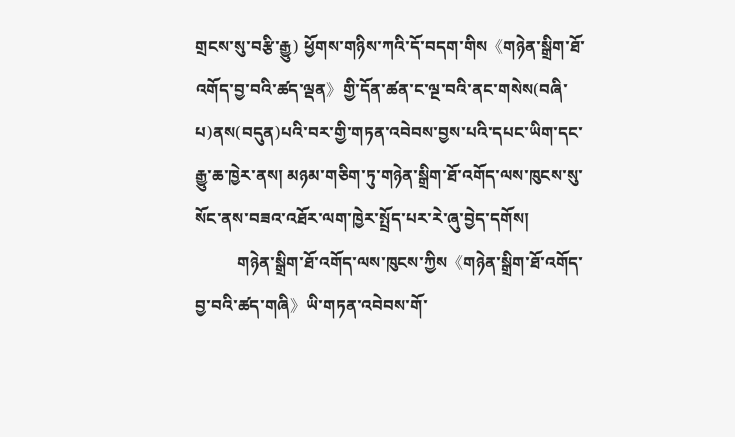གྲངས་སུ་བརྩི་རྒྱུ) ཕྱོགས་གཉིས་ཀའི་དོ་བདག་གིས《གཉེན་སྒྲིག་ཐོ་འགོད་བྱ་བའི་ཚད་ལྡན》གྱི་དོན་ཚན་ང་ལྔ་བའི་ནང་གསེས(བཞི་པ)ནས(བདུན)པའི་བར་གྱི་གཏན་འབེབས་བྱས་པའི་དཔང་ཡིག་དང་རྒྱུ་ཆ་ཁྱེར་ནས། མཉམ་གཅིག་ཏུ་གཉེན་སྒྲིག་ཐོ་འགོད་ལས་ཁུངས་སུ་སོང་ནས་བཟའ་འཐོར་ལག་ཁྱེར་སྤྲོད་པར་རེ་ཞུ་བྱེད་དགོས།
          གཉེན་སྒྲིག་ཐོ་འགོད་ལས་ཁུངས་ཀྱིས《གཉེན་སྒྲིག་ཐོ་འགོད་བྱ་བའི་ཚད་གཞི》ཡི་གཏན་འབེབས་གོ་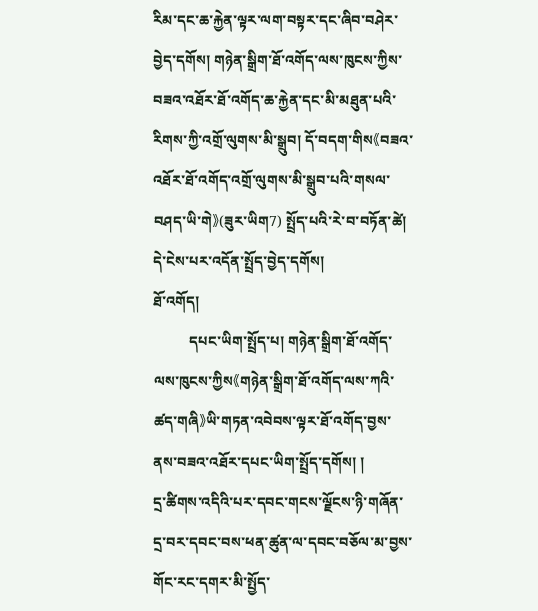རིམ་དང་ཆ་རྐྱེན་ལྟར་ལག་བསྟར་དང་ཞིབ་བཤེར་བྱེད་དགོས། གཉེན་སྒྲིག་ཐོ་འགོད་ལས་ཁུངས་ཀྱིས་བཟའ་འཐོར་ཐོ་འགོད་ཆ་རྐྱེན་དང་མི་མཐུན་པའི་རིགས་ཀྱི་འགྲོ་ལུགས་མི་སྒྲུབ། དོ་བདག་གིས《བཟའ་འཐོར་ཐོ་འགོད་འགྲོ་ལུགས་མི་སྒྲུབ་པའི་གསལ་བཤད་ཡི་གེ》(ཟུར་ཡིག7) སྤྲོད་པའི་རེ་བ་བཏོན་ཚེ། དེ་ངེས་པར་འདོན་སྤྲོད་བྱེད་དགོས།
ཐོ་འགོད།
          དཔང་ཡིག་སྤྲོད་པ། གཉེན་སྒྲིག་ཐོ་འགོད་ལས་ཁུངས་ཀྱིས《གཉེན་སྒྲིག་ཐོ་འགོད་ལས་ཀའི་ཚད་གཞི》ཡི་གཏན་འབེབས་ལྟར་ཐོ་འགོད་བྱས་ནས་བཟའ་འཐོར་དཔང་ཡིག་སྤྲོད་དགོས། །
དྲ་ཚིགས་འདིའི་པར་དབང་གངས་ལྗོངས་ཉི་གཞོན་དྲ་བར་དབང་བས་ཕན་ཚུན་ལ་དབང་བཅོལ་མ་བྱས་གོང་རང་དགར་མི་སྤྱོད་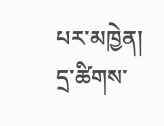པར་མཁྱེན།
དྲ་ཚིགས་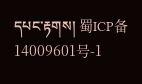དཔང་རྟགས། 蜀ICP备14009601号-1